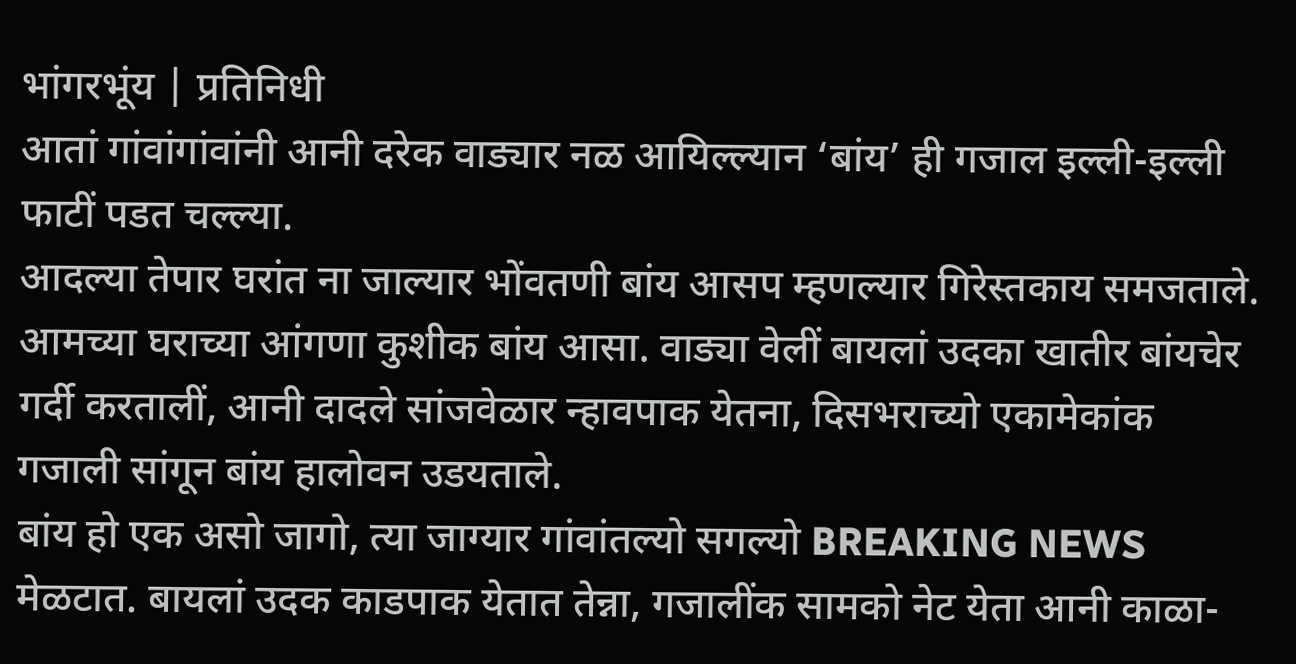भांगरभूंय | प्रतिनिधी
आतां गांवांगांवांनी आनी दरेक वाड्यार नळ आयिल्ल्यान ‘बांय’ ही गजाल इल्ली-इल्ली फाटीं पडत चल्ल्या.
आदल्या तेपार घरांत ना जाल्यार भोंवतणी बांय आसप म्हणल्यार गिरेस्तकाय समजताले.
आमच्या घराच्या आंगणा कुशीक बांय आसा. वाड्या वेलीं बायलां उदका खातीर बांयचेर गर्दी करतालीं, आनी दादले सांजवेळार न्हावपाक येतना, दिसभराच्यो एकामेकांक गजाली सांगून बांय हालोवन उडयताले.
बांय हो एक असो जागो, त्या जाग्यार गांवांतल्यो सगल्यो BREAKING NEWS मेळटात. बायलां उदक काडपाक येतात तेन्ना, गजालींक सामको नेट येता आनी काळा-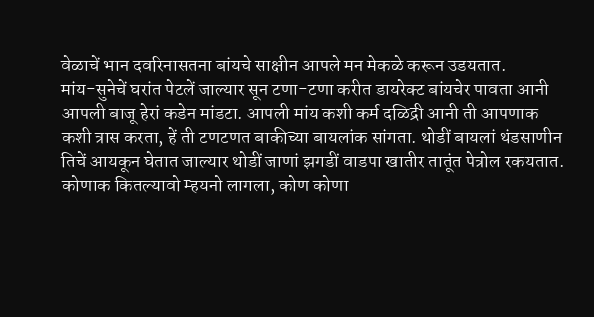वेळाचें भान दवरिनासतना बांयचे साक्षीन आपले मन मेकळे करून उडयतात.
मांय-सुनेचें घरांत पेटलें जाल्यार सून टणा-टणा करीत डायरेक्ट बांयचेर पावता आनी आपली बाजू हेरां कडेन मांडटा. आपली मांय कशी कर्म दळिद्री आनी ती आपणाक कशी त्रास करता, हें ती टणटणत बाकीच्या बायलांक सांगता. थोडीं बायलां थंडसाणीन तिचें आयकून घेतात जाल्यार थोडीं जाणां झगडीं वाडपा खातीर तातूंत पेत्रोल रकयतात.
कोणाक कितल्यावो म्हयनो लागला, कोण कोणा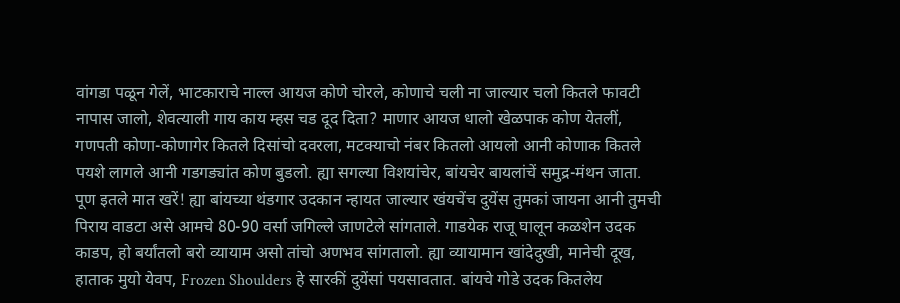वांगडा पळून गेलें, भाटकाराचे नाल्ल आयज कोणे चोरले, कोणाचे चली ना जाल्यार चलो कितले फावटी नापास जालो, शेवत्याली गाय काय म्हस चड दूद दिता? माणार आयज धालो खेळपाक कोण येतलीं, गणपती कोणा-कोणागेर कितले दिसांचो दवरला, मटक्याचो नंबर कितलो आयलो आनी कोणाक कितले पयशे लागले आनी गडगड्यांत कोण बुडलो. ह्या सगल्या विशयांचेर, बांयचेर बायलांचें समुद्र-मंथन जाता.
पूण इतले मात खरें! ह्या बांयच्या थंडगार उदकान न्हायत जाल्यार खंयचेंच दुयेंस तुमकां जायना आनी तुमची पिराय वाडटा असे आमचे 80-90 वर्सा जगिल्ले जाणटेले सांगताले. गाडयेक राजू घालून कळशेन उदक काडप, हो बर्यांतलो बरो व्यायाम असो तांचो अणभव सांगतालो. ह्या व्यायामान खांदेदुखी, मानेची दूख, हाताक मुयो येवप, Frozen Shoulders हे सारकीं दुयेंसां पयसावतात. बांयचे गोडे उदक कितलेय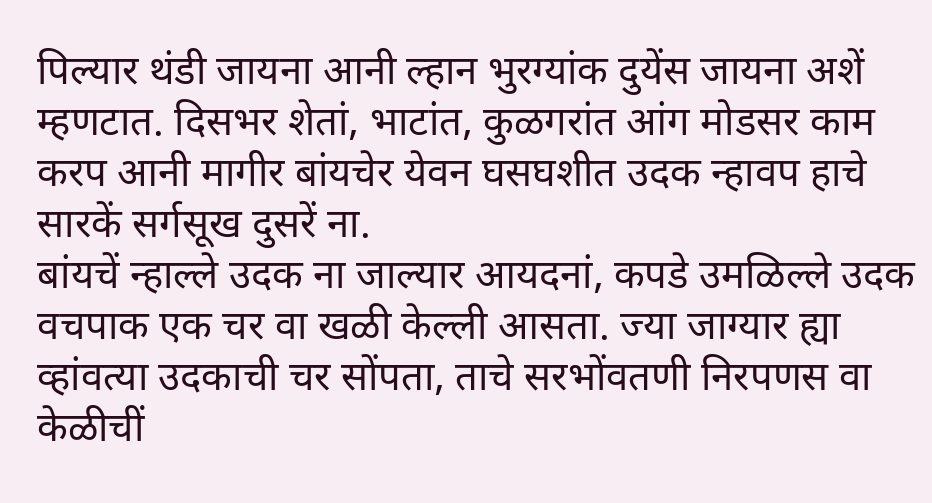पिल्यार थंडी जायना आनी ल्हान भुरग्यांक दुयेंस जायना अशें म्हणटात. दिसभर शेतां, भाटांत, कुळगरांत आंग मोडसर काम करप आनी मागीर बांयचेर येवन घसघशीत उदक न्हावप हाचे सारकें सर्गसूख दुसरें ना.
बांयचें न्हाल्ले उदक ना जाल्यार आयदनां, कपडे उमळिल्ले उदक वचपाक एक चर वा खळी केल्ली आसता. ज्या जाग्यार ह्या व्हांवत्या उदकाची चर सोंपता, ताचे सरभोंवतणी निरपणस वा केळीचीं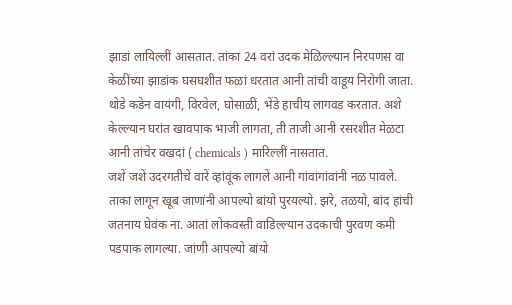झाडां लायिल्लीं आसतात. तांका 24 वरां उदक मेळिल्ल्यान निरपणस वा केळींच्या झाडांक घसघशीत फळां धरतात आनी तांची वाडूय निरोगी जाता. थोडे कडेन वायंगी, विरवेल, घोसाळीं, भेंडे हाचीय लागवड करतात. अशे केल्ल्यान घरांत खावपाक भाजी लागता, ती ताजी आनी रसरशीत मेळटा आनी तांचेर वखदां ( chemicals ) मारिल्लीं नासतात.
जशें जशें उदरगतीचें वारें व्हांवूंक लागलें आनी गांवांगांवांनी नळ पावले. ताका लागून खूब जाणांनी आपल्यो बांयो पुरयल्यो. झरे, तळयो, बांद हांची जतनाय घेवंक ना. आतां लोकवस्ती वाडिल्ल्यान उदकाची पुरवण कमी पडपाक लागल्या. जांणी आपल्यो बांयो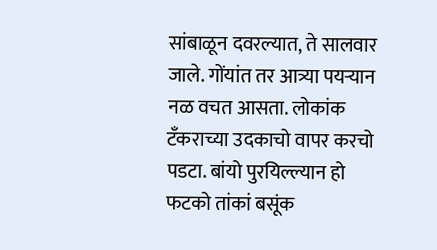सांबाळून दवरल्यात, ते सालवार जाले. गोंयांत तर आत्र्या पयऱ्यान नळ वचत आसता. लोकांक टॅंकराच्या उदकाचो वापर करचो पडटा. बांयो पुरयिल्ल्यान हो फटको तांकां बसूंक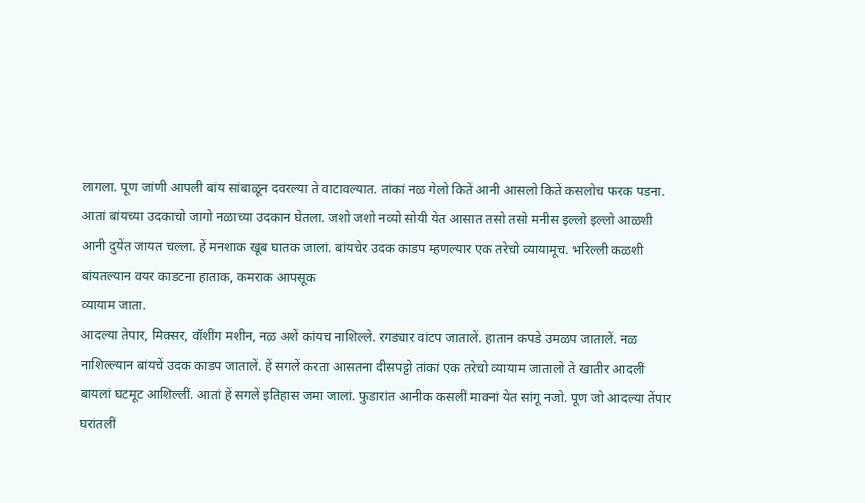लागला. पूण जांणी आपली बांय सांबाळून दवरल्या ते वाटावल्यात. तांकां नळ गेलो कितें आनी आसलो कितें कसलोच फरक पडना.
आतां बांयच्या उदकाचो जागो नळाच्या उदकान घेतला. जशो जशो नव्यो सोयी येत आसात तसो तसो मनीस इल्लो इल्लो आळशी आनी दुयेंत जायत चल्ला. हें मनशाक खूब घातक जालां. बांयचेर उदक काडप म्हणल्यार एक तरेचो व्यायामूच. भरिल्ली कळशी बांयतल्यान वयर काडटना हाताक, कमराक आपसूक
व्यायाम जाता.
आदल्या तेपार, मिक्सर, वॉशींग मशीन, नळ अशें कांयच नाशिल्ले. रगड्यार वांटप जातालें. हातान कपडे उमळप जातालें. नळ नाशिल्ल्यान बांयचें उदक काडप जातालें. हें सगलें करता आसतना दीसपट्टो तांकां एक तरेचो व्यायाम जातालो ते खातीर आदलीं बायलां घटमूट आशिल्लीं. आतां हें सगलें इतिहास जमा जालां. फुडारांत आनीक कसलीं माक्नां येत सांगू नजो. पूण जो आदल्या तेंपार घरांतलीं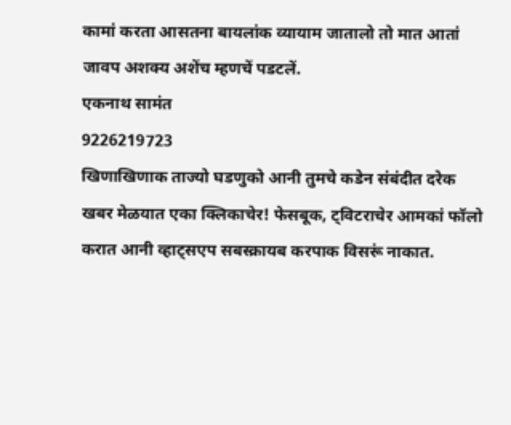कामां करता आसतना बायलांक व्यायाम जातालो तो मात आतां जावप अशक्य अशेंच म्हणचें पडटलें.
एकनाथ सामंत
9226219723
खिणाखिणाक ताज्यो घडणुको आनी तुमचे कडेन संबंदीत दरेक खबर मेळयात एका क्लिकाचेर! फेसबूक, ट्विटराचेर आमकां फॉलो करात आनी व्हाट्सएप सबस्क्रायब करपाक विसरूं नाकात.